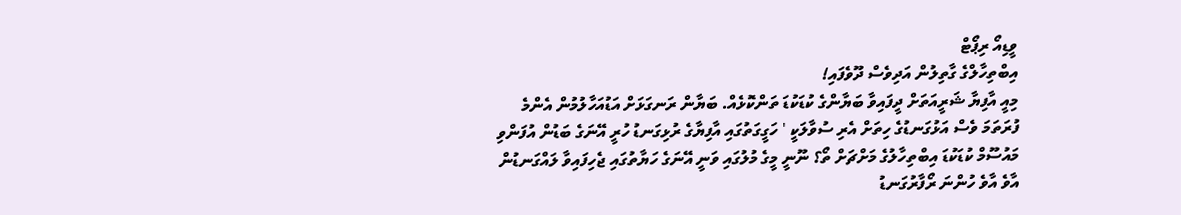ވީޑިއޯ ރިޕޯޓް
އިބްތިހާލްގެ ގާތިލުން އަދިވެސް ދޫވެފައި!
މިއީ އާފިޔާ ޝަރީއަތަށް ދީފައިވާ ބަޔާންގެ ކުޑަކުޑަ ތަންކޮޅެއް. ބަޔާން ރަނގަޅަށް އަޑުއަހާލުމުން އެންމެ ފުރަތަމަ ވެސް އަޅުގަނޑުގެ ހިތަށް އެރި ސުވާލަކީ ' ހަގީގަތުގައި އާފިޔާގެ ރުޅިގަނޑު ހުރީ އޭނަގެ ބަޑުން އުފަންވި މައުސޫމް ކުޑަކުޑަ އިބްތިހާލުގެ މަށްޗަށް ތޯ؟ ނޫނީ މީގެ މުލުގައި ވަނީ އޭނަގެ ހަޔާތުގައި ޖެހިފައިވާ ލައްގަނޑުން އާވެ އާވެ ހުންނަ ރޯފާރުގަނޑު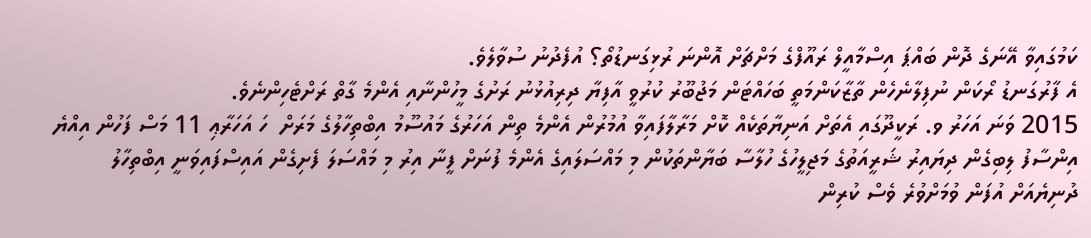ކަމުގައިވާ އޭނަގެ ދޮން ބައްޕަ އިސްމާއީލް ރައޫފްގެ މަށްޗަށް އޮންނަ ރުޅިގަނޑުތޯ؟ އުފެދުނު ސުވާލެވެ.
އެ ފާރުގަނޑު ރޯކަން ނުފިލާނެހެން ތާޒާކަންމަތީ ބަހައްޓަން މަޖުބޫރު ކުރުވީ އާފިޔާ ދިރިއުޅުނު ރަށުގެ މީހުންނާއި އެންމެ ގާތް ރަށްޓެހިންނެވެ.
2015 ވަނަ އަހަރު ވ. ރަކީދޫގައި އެތަށް އަނިޔާތަކެއް ކޮށް މަރާލާފައިވާ އުމުރުން އެންމެ ތިން އަހަރުގެ މައުސޫމު އިބްތިހާލުގެ މަރަށް  ހަ އަހަރާޢި 11 މަސް ފަހުން އިއްޔެ އިންސާފު ލިބިގެން ދިޔައިރު ޝަރީއަތުގެ މަޖިލީހުގެ ހުލާސާ ބަޔާންތަކުން މި މައްސަލައިގެ އެންމެ ފުނަށް ފީނާ އިރު މި މައްސަލަ ފެށިގެން އައިސްފައިވަނީ އިބްތިހާލު ދުނިޔެއަށް އުފަން ވުމަށްވުރެ ވެސް ކުރިން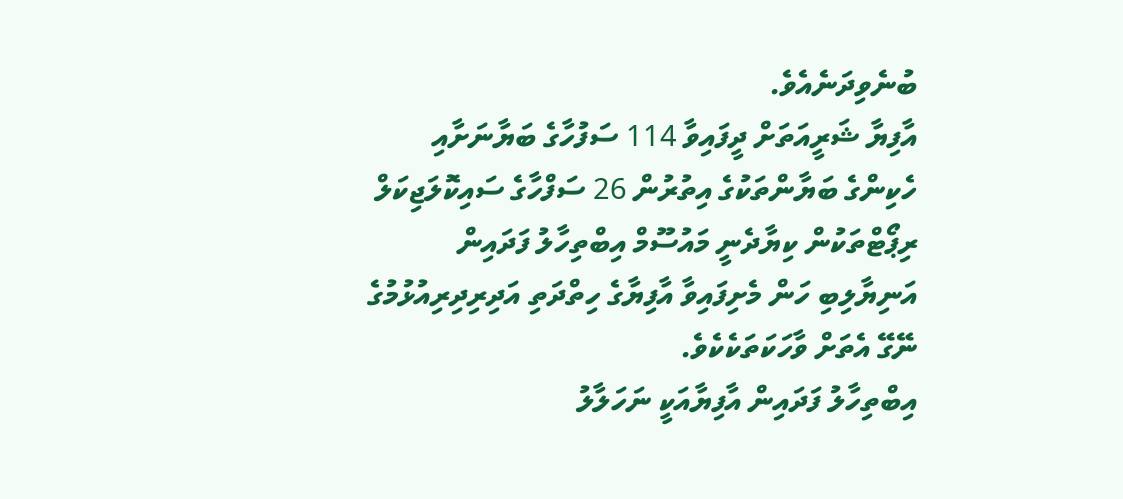ބުނެވިދަނެއެވެ.
އާފިޔާ ޝަރީއަތަށް ދީފައިވާ 114 ސަފުހާގެ ބަޔާނަށާއި ހެކިންގެ ބަޔާންތަކުގެ އިތުރުން 26 ސަފްހާގެ ސައިކޮލަޖިކަލް ރިޕޯޓްތަކުން ކިޔާދެނީ މައުސޫމް އިބްތިހާލު ފަދައިން އަނިޔާލިބި ހަން މެށިފައިވާ އާފިޔާގެ ހިތްދަތި އަދިރިދިރިއުޅުމުގެ ނޭގޭ އެތަށް ވާހަކަތަކެކެވެ.
އިބްތިހާލު ފަދައިން އާފިޔާއަކީ ނަހަލާލު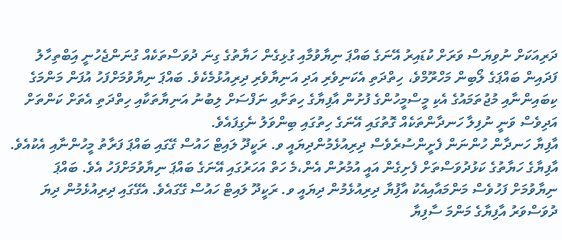ދަރިއަކަށް ނުވިޔަސް ވަރަށް ކުޑައިރު އޭނަގެ ބައްޕަ ނިޔާވުމާއި ގުޅިގެން ހަޔާތުގެ ގިނަ ދުވަސްތަކެއް ގުނަންޖެހުނީ އަިބްތިހާލު ފަދައިން ބައްޕަގެ ލޯބިން މަހްރޫމްވެ، ހިތްދަތި އެކަނިވެރި އަދި އަނިޔާވެރި ދިރިއުޅުމެކެވެ. ބައްޕަ ނިޔާވުމަށްފަހު އުފަން މަންމަގެ ކިބައިންނާއި މުޖުތަމައުގެ އެކި މީސްމީހުންގެ ފުށުން އާފިޔާގެ ހިތަށާއި ނަފްސަށް ލިބުނު އަނިޔާތަކާއި ހިތްދަތި އެތަށް ކަންތަށް އަދިވެސް ވަނީ ނުފިލާ ހަނދާންތަކެއް ގޮތުގައި އޭނަގެ ހިތުގައި ބިންވަލު ނެގިފައެވެ.
އާފިޔާ ހަނދާން ހުންނަން ފެށީންސުރެވެސް ދިރިއުޅެމުންދިޔައީ ވ. ރަކީދޫ ލައިޓް ހައުސް ގޭގައި ބައްޕަ ފަރާތު މީހުންނާއި އެކުއެވެ. އާފިޔާގެ ހަޔާތުގެ ކަޅުދުވަސްތަށް ފެށިގެން އައީ އުމުރުން އެން،މެ ހަތް އަހަރުގައި އޭނަގެ ބައްޕަ ނިޔާވުމަށްފަހު އެވެ. ބައްޕަ ނިޔާވުމަށް ފަހުވެސް މަންމައާއިއެކު އާފިުޔާ ދިރިއުޅެމުން ދިޔައީ ވ. ރަކީދޫ ލައިޓް ހައުސް ގޭގައެވެ. އެގޭގައި ދިރިއުޅެމުން ދިޔަ ދުވަސްވަރު އާފިޔާގެ މަންމަ ސާފިޔާ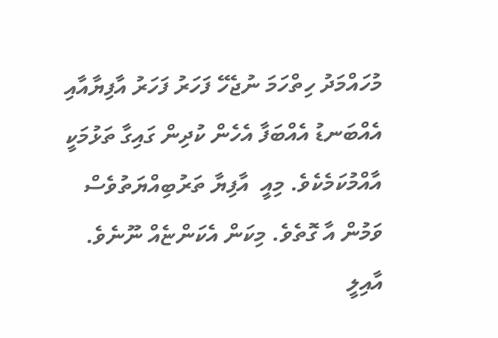މުހައްމަދު ހިތްހަމަ ނުޖެހޭ ފަހަރު ފަހަރު އާފިޔާއާއި އެއްބަނޑު އެއްބަފާ އެހެން ކުދިން ގައިގާ ތަޅުމަކީ އާއްމުކަމެކެވެ. މިއީ  އާފިޔާ ތަރުބިއްޔަތުވެސް ވަމުން އާ ގޮތެވެ. މިކަން އެކަންޏެއް ނޫނެވެ.
އާއިލީ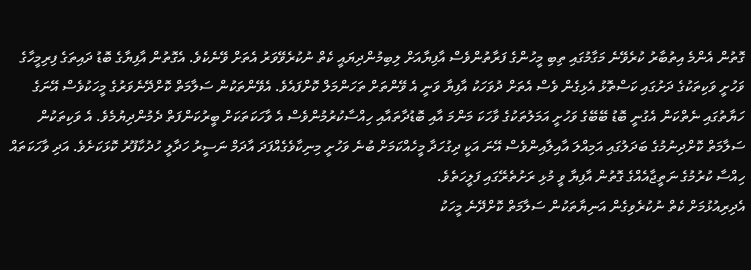ގޮތުން އެންމެ އިތުބާރު ކުރެވޭނެ މަގާމުގައި ތިބި މީހުންގެ ފަރާތުންވެސް އާފިޔާއަށް ލިބިމުންދިޔައީ ކެތް ނުކުރެވޭވަރު އެތަށް ވޭނެކެވެ. އެގޮތުން އާފިޔާގެ ބޮޑު ދައިތަގެ ފިރިމީހާގެ ވަހުށީ ވަކިތަކުގެ ދަށުގައި ކަސްތޮޅު އެޅިގެން ވެސް އެތަށް ދުވަހަކު އާފިޔާ ވަނީ އެ ވޭންތަށް ތަހަންމަލް ކޮށްފައެވެ. އެވޭންތަކުން ސަލާމަތް ކޮށްދޭނެވަރުގެ މީހަކުވެސް އޭނަގެ ހަޔާތުގައި ނެތްކަން އެގުނީ ބޮޑު ބޭބޭގެ ވަހުށީ އަމަލުތަކުގެ ވާހަކަ މަންމަ އާއި ބޮޑުދާތައާއި ހިއްސާކުރުމުންވެސް އެ ވާހަކަތަކަށް ބީރުކަންފަތް ދެމުންދިޔުމެވެ. އެ ވަކިތަކުން ސަލާމަތް ކޮށްދިނުމުގެ ބަދަލުގައި އަމިއްލަ އާއިލާއިންވެސް އޭނަ އަކީ ދިގުހަދާ މީހެއްކަމަށް ބުނެ ވަހުށީ މިނިކާވެގެއްފަދަ އާދަމް ނަސީރު ހަދާލީ ހުދުކާފޫރު ކޮޅަކަށެވެ. އަދި ވާހަކަތައް ހިއްސާ ކުރުމުގެ ނަތީޖާއެއްގެ ގޮތުން އާފިޔާ ވީ މުޅި ރަށުތެރޭގައި ފަލީހަތެވެ.
އެދިރިއުޅުމަށް ކެތް ނުކުރެވިގެން އަނިޔާތަކުން ސަލާމަތް ކޮށްދޭނެ މީހަކު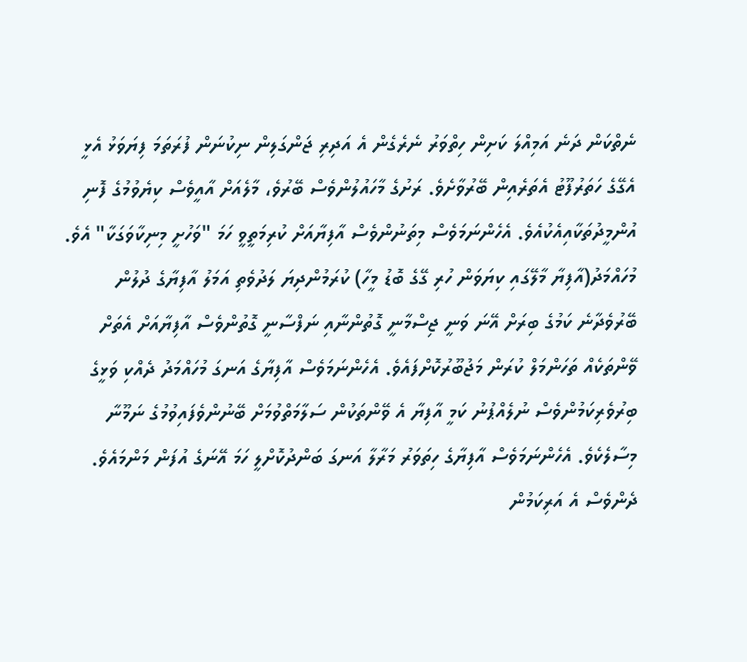ނެތްކަން ދަނެ އަމިއްލަ ކަށިން ހިތްވަރު ނެރެގެން އެ އަދިރި ޖަންގަލިން ނިކުނަން ފުރަތަމަ ފިޔަވަޅު އެޅީ އެގޭގެ ހަތަރުފޫޓު އެތަރެއިން ބޭރުވާށެވެ. ރަށުގެ މާހައުލުންވެސް ބޭރުވެ، މާލެއަށް އާއީވެސް ކިޔެވުމުގެ ފޮނި އުންމީދުތަކާއިއެކުއެވެ. އެހެންނަމަވެސް މިތަނުންވެސް އާފިޔާއަށް ކުރިމަތީވީ ހަމަ "ވަހުށީ މިނިކާވަގަކާ" އެވެ. މުހައްމަދު(އާފިޔާ މާލޭގައި ކިޔަވަން ހުރި ގޭގެ ބޮޑު މީހާ) ކުރަމުންދިޔަ ލަދުވެތި އަމަލު އާފިޔާގެ ދުލުން ބޭރުވެދާނެ ކަމުގެ ބިރަށް އޭނަ ވަނީ ޖިސްމާނީ ގޮތުންނާއި ނަފްސާނީ ގޮތުންވެސް އާފިޔާއަށް އެތަށް ވޭންތަކެއް ތަހަންމަލް ކުރަން މަޖުބޫރުކޮށްފައެވެ. އެހެންނަމަވެސް އާފިޔާގެ އަނގަ މުހައްމަދު ދެއްކި ވަޅީގެ ބިރުވެރިކަމުންވެސް ނުލެއްޕުނު ކަމީ އާފިޔާ އެ ވޭންތަކުން ސަލާމަތްވުމަށް ބޭނުންވެފައިވުމުގެ ނަމޫނާ މިސާލެކެވެ. އެހެންނަމަވެސް އާފިޔާގެ ހިތަވަރު މަރާލާ އަނގަ ބަންދުކޮށްލީ ހަމަ އޭނަގެ އުފަން މަންމައެވެ.
ދެންވެސް އެ އަރިކަމުން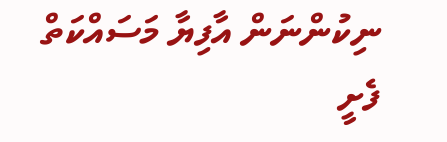ނިކުންނަން އާފިޔާ މަސައްކަތް ފެށީ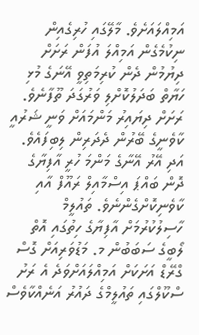އަމިއްލައަށެވެ. މާލޭގައި ހުރިގެއިން ނިކުމެގެން އަމިއްލަ އުފަން ރަށަށް ދިޔުމުން ދެން ކުރިމަތިވީ އޭނަގެ މުޅި ހަޔާތް ބަދަލުކޮށްލި ވަރުގަދަ ތޫފާނެވެ. ރަށަށް ދިޔައިރު މަންމައަށް ވަނީ ޝަރުއީ ކާވެނީގެ ބޭރުން ދެދަރިން ލިބިފައެވެ. އަދި އޭރު އޭނާގެ މަންމަ ހުރީ އާފިޔާގެ ދޮން ބައްޕަ އިސްމާއިލް ރައޫފް އާއި ކާވެނިކޮށްގެންނެވެ. ތައުލީމް ހާސިލުކުރުމަށް އާފިޔާގެ ހިތުގައި އޮތް ލޯބީގެ ސަބަބުން މ. މަޑުވަރިއަށް ގޮސް ގްރޭޑް އަށަކަށް އަމިއްލައަށްވަދެ އެ ރަށު ސްކޫލްގައި ތައުލީމްގެ ދައުރު އަނެއްކާވެސް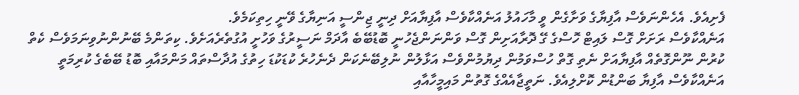ފެށިއެވެ. އެހެންނަވެސް އާފިޔާގެ ވަށާގެން ވީ މާހައުލު އަނެއްކާވެސް އާފިޔާއަށް ދިނީ ޖިންސީ އަނިޔާގެ ވޭނީ ހިތިކަމެވެ.
އަނެއްކާވެސް ރަށަށް ގޮސް ލައިޓް ހޮސްގެ ގޭ ދޮރާއަށިން ގޮސް ވަންނަންޖެހުނީ ބޮޑުބޭބެ އާދަމް ނަސީރުގެ ވަހުށީ އުގުތެރެއަށެވެ. ކިތަންމެ ބޭނުންނުވިނަމަވެސް ކެތް ކުރުން ނޫންގޮތެއް އާފިޔާއަށް ނެތި ގޮތް ހުސްވަމުން ދިޔުމުންވެސް އަޅާލުން ނުލިބޭނެކަން ދެނެހުރެ ކުޑަކުޑަ ހިތުގެ އުދާސްތައް މަންމައާއި ބޮޑު ބޭބެގެ ކުރިމަތީ އަނެއްކާވެސް އާފިޔާ ބަންޑުން ކޮށްލިއެވެ. ނަތީޖާއެއްގެ ގޮތުން މައިމީހާއާއި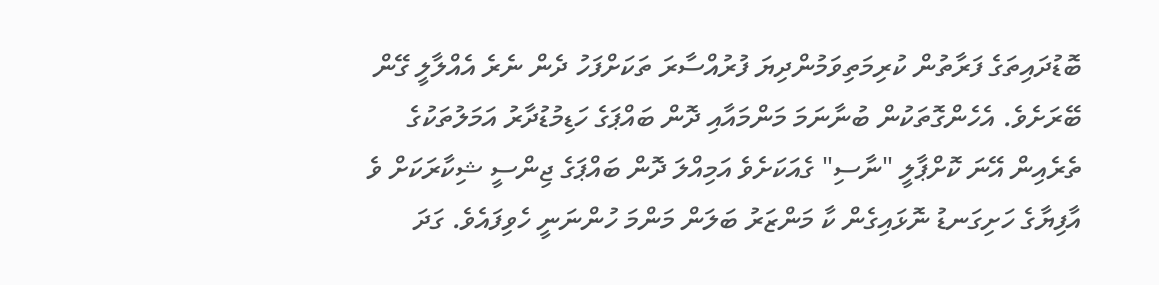ބޮޑުދައިތަގެ ފަރާތުން ކުރިމަތިވަމުންދިޔަ ފުރުއްސާރަ ތަކަށްފަހު ދެން ނެރެ އެއްލާލީ ގޭން ބޭރަށެވެ. އެހެންގޮތަކުން ބުނާނަމަ މަންމައާއި ދޮން ބައްޕަގެ ހަޑިމުޑުދާރު އަމަލުތަކުގެ ތެރެއިން އޭނަ ކޮށްޕާލީ "ނާސި" ގެއަކަށެވެ އަމިއްލަ ދޮން ބައްޕަގެ ޖިންސީ ޝިކާރަކަށް ވެ އާފިޔާގެ ހަށިގަނޑު ނޮޅައިގެން ކާ މަންޒަރު ބަލަން މަންމަ ހުންނަނީ ހެވިފައެވެ. ގަދަ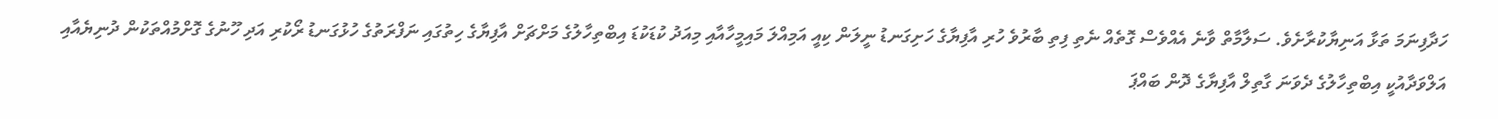ހަދާފިނަމަ ތަޅާ އަނިޔާކުރާށެވެ. ސަލާމާތް ވާނެ އެއްވެސް ގޮތެއް ނެތި ފިތި ބާރުވެ ހުރި އާފިޔާގެ ހަށިގަނޑު ނީލަން ކިއީ އަމިއްލަ މައިމީހާއާއި މިއަދު ކުޑަކުޑަ އިބްތިހާލުގެ މަށްޗަށް އާފިޔާގެ ހިތުގައި ނަފްރަތުގެ ހުޅުގަނޑު ރޯކުރި އަދި ހޫނުގެ ގޮށްމުއްތަކުން ދުނިޔެއާއި އަލްވަދާއުކީ އިބްތިހާލުގެ ދެވަނަ ގާތިލް އާފިޔާގެ ދޮން ބައްޕަ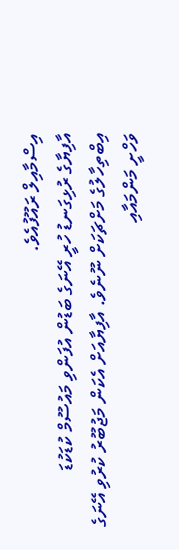އިސްމާއިލް ރައޫފުއެވެ.
އާފިޔާގެ ރުޅިގަނޑު ހުރީ އޭނަގެ ބަޑުން އުފަންވި މައުސޫމް ކުޑަކުޑަ އިބްތިހާލުގެ މަށްޗަކަށް ނޫނެވެ. އާފިޔާއަށް އެކަން މަޖުބޫރު ކުރުވި އޭނަގެ ވަހްށީ މަންމައާއި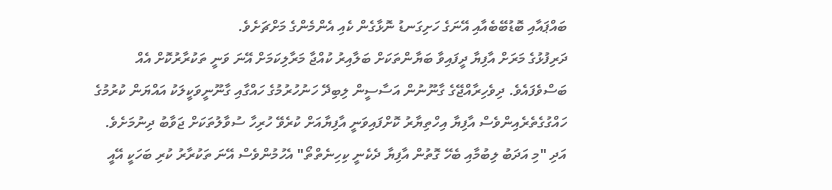ބައްޕައާއި ބޮޑުބޭބެއާއި އޭނަގެ ހަށިގަނޑު ނޮޅާގެން ކެއި އެންމެންގެ މަށްޗަށެވެ.
ދަރިފުޅުގެ މަރަށް އާފިޔާ ދީފައިވާ ބަޔާންތަކަށް ބަލާއިރު ކުއްޖާ މަރާލިކަމަށް އޭނަ ވަނީ ތަކުރާރުކޮށް އެއް ބަސްވެފައެވެ. ދިވެހިރާއްޖޭގެ ގާނޫނުން އަސާސީން ލިބިދޭ ހަނުހުރުމުގެ ހައްގާއި ގާނޫނީވަކީލަކު އައްޔަން ކުރުމުގެ ހައްގުގެތެރެއިންވެސް އާފިޔާ އިހްތިޔާރު ކޮށްފައިވަނީ އާފިޔާއަށް ކުރެވޭ ހުރިހާ ސުވާލުތަކަށް ޖަވާބު ދިނުމަށެވެ. އަދި "މި އަދަބު ލިބުމާއި ބެހޭ ގޮތުން އާފިޔާ ދެކެނީ ކިހިނެތްތޯ" އެހުމުންވެސް އޭނަ ތަކުރާރު ކުރި ބަހަކީ އޭއީ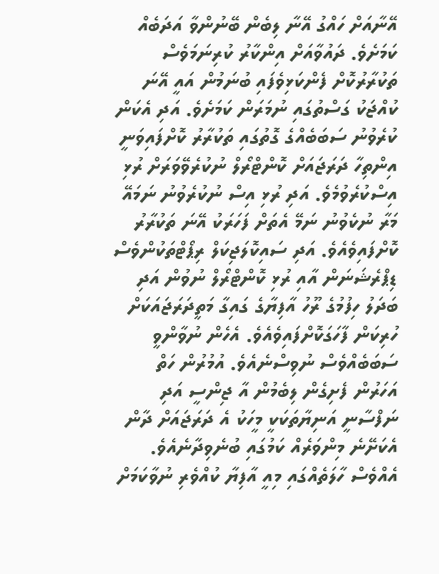އޭނާއަށް ހައްގު އޭނާ ލިބެން ބޭނުންވާ އަދަބެއް ކަމަށެވެ. ދައުވާއަށް އިންކާރު ކުރިނަމަވެސް ތަކުރާރުކޮށް ފެންކަޅިވެފައި ބުނަމުން އައީ އޭނަ ކުއްޖަކު ގަސްތުގައި ނުމަރަން ކަމަށެވެ. އަދި އެކަން ކުރެވުނު ސަބަބެއްގެ ގޮތުގައި ތަކުރާރު ކޮށްފައިވަނީ އިންތިހާ ދަރަޖައަށް ކޮންޓްރޯލް ނުކުރެވޭވަރަށް ރުޅި އިސްކުރެވުމެވެ. އަދި ރުޅި އިސް ނުކުރެވުނު ނަމައޭ މަރާ ނުކެވުނު ނަމޭ އެތަށް ފަހަރަކު އޭނަ ތަކުރާރު ކޮށްފައިވެއެވެ. އަދި ސައިކޮލަޖިކަލް ރިޕޯޓްތަކުންވެސް ޑިޕްރެޝަނަން އާއި ރުޅި ކޮންޓްރޯލް ނުވުން އަދި ބަދަލު ހިފުމުގެ ރޫހު އާފިޔާގެ ގައިގާ މަތީދަރަޖައަކަށް ހުރިކަން ފާހަގަކޮށްފައިވެއެވެ. އެހެން ނުވާންވީ ސަބަބެއްވެސް ނުވިސްނެއެވެ. އުމުރުން ހަތް އަހަރުން ފެށިގެން ލިބެމުން އާ ޖިންސީ އަދި ނަފްސާނީ އަނިޔާތަކަކީ މީހަކު އެ ދަރަޖައަށް ދާން އެކަށޭނެ މިންވަރެއް ކަމުގައި ބުނެވިދާނެއެވެ. އެއްވެސް ހާލަތެއްގައި މިއީ އާފިޔާ ކުއްވެރި ނުވާކަމަށް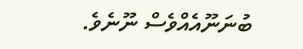ބުނަނޫއެއްވެސް ނޫނެވެ.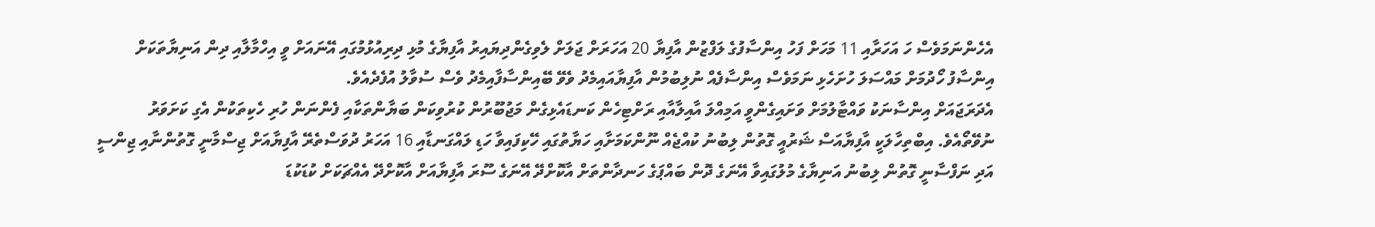އެހެންނަމަވެސް ހަ އަހަރާއި 11 މަހަށް ފަހު އިންސާފުގެ ލަފްޒުން އާފިޔާ 20 އަހަރަށް ޖަލަށް ލެވިގެންދިޔައިރު އާފިޔާގެ މުޅި ދިރިއުޅުމުގައި އޭނައަށް ވީ އިހްމާލާއި ދިން އަނިޔާތަކަށް އިންސާފު ހޯދުމަށް މައްސަލަ ހުށަހެޅި ނަމަވެސް އިންސާފެއް ނުލިބުމުން އާފިޔާއައިމެދު ވެވޭ ބޭއިންސާފާއިމެދު ވެސް ސުވާލު އުފެދެއެވެ.
އެދަރަޖައަށް އިންސާނަކު ވައްޓާލުމަށް ވަށައިގެންވީ އަމިއްލަ އާއިލާއާއި ރަށްޓިހެން ކަނޑައެޅިގެން މަޖުބޫރުން ކުރުވިކަން ބަޔާންތަކާއި ފެންނަން ހުރި ހެކިތަކުން އެގި ކަށަވަރު ނުވޭތޯއެވެ. އިބްތިހާލަކީ އާފިޔާއަސް ޝަރުއީ ގޮތުން ލިބުނު ކުއްޖެއް ނޫންކަމަށާއި ހަޔާތުގައި ހޭކިފައިވާ ހަޑި ލައްގަނޑާއި 16 އަހަރު ދުވަސްތެރޭ އާފިޔާއަށް ޖިސްމާނީ ގޮތުންނާއި ޖިންސީ އަދި ނަފްސާނީ ގޮތުން ލިބުނު އަނިޔާގެ މުލުގައިވާ އޭނަގެ ދޮން ބައްޕަގެ ހަނދާންތަށް އާކޮށްދޭ އޭނަގެ ސޫރަ އާފިޔާއަށް އާކޮށްދޭ އެއްޗަކަށް ކުޑަކުޑަ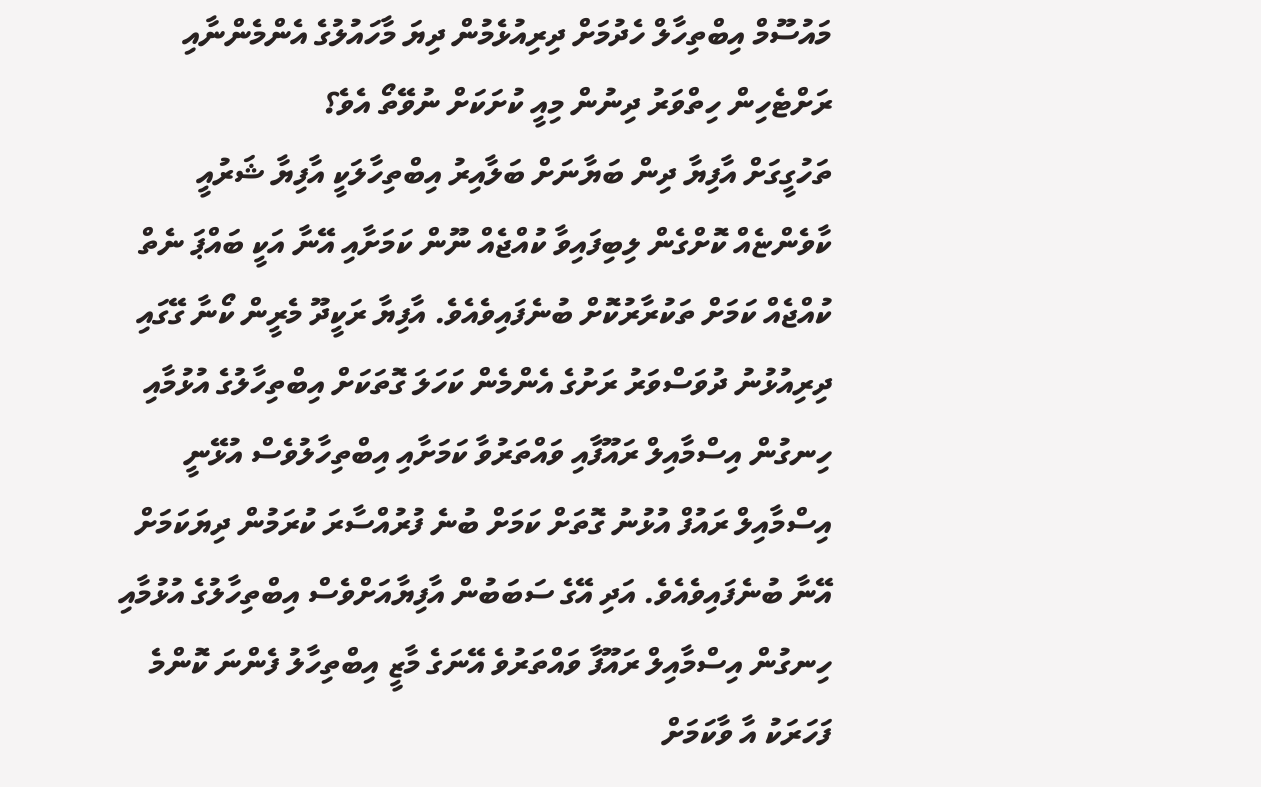މައުސޫމް އިބްތިހާލް ހެދުމަށް ދިރިއުޅެމުން ދިޔަ މާހައުލުގެ އެންމެންނާއި ރަށްޓެހިން ހިތްވަރު ދިނުން މިއީ ކުށަކަށް ނުވޭތޯ އެވެ؟
ތަހުގީގަށް އާފިޔާ ދިން ބަޔާނަށް ބަލާއިރު އިބްތިހާލަކީ އާފިޔާ ޝަރުއީ ކާވެންޏެއް ކޮށްގެން ލިބިފައިވާ ކުއްޖެއް ނޫން ކަމަށާއި އޭނާ އަކީ ބައްޕަ ނެތް ކުއްޖެއް ކަމަށް ތަކުރާރުކޮށް ބުނެފައިވެއެވެ. އާފިޔާ ރަކީދޫ މެރީން ކޯނާ ގޭގައި ދިރިއުޅުނު ދުވަސްވަރު ރަށުގެ އެންމެން ކަހަލަ ގޮތަކަށް އިބްތިހާލުގެ އުޅުމާއި ހިނގުން އިސްމާއިލް ރައޫފާއި ވައްތަރުވާ ކަމަށާއި އިބްތިހާލުވެސް އުޅޭނީ އިސްމާއިލް ރައުފް އުޅުނު ގޮތަށް ކަމަށް ބުނެ ފުރުއްސާރަ ކުރަމުން ދިޔަކަމަށް އޭނާ ބުނެފައިވެއެވެ. އަދި އޭގެ ސަބަބުން އާފިޔާއަށްވެސް އިބްތިހާލުގެ އުޅުމާއި ހިނގުން އިސްމާއިލް ރައޫފާ ވައްތަރުވެ އޭނަގެ މާޒީ އިބްތިހާލު ފެންނަ ކޮންމެ ފަހަރަކު އާ ވާކަމަށް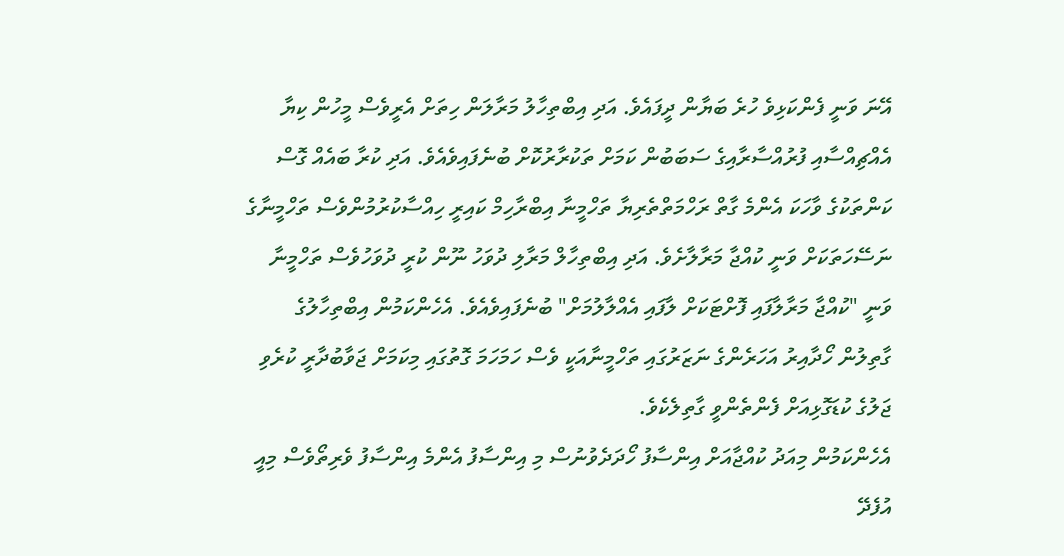އޭނަ ވަނީ ފެންކަޅިވެ ހުރެ ބަޔާން ދީފައެވެ. އަދި އިބްތިހާލު މަރާލަން ހިތަށް އެރީވެސް މީހުން ކިޔާ އެއްޗިއްސާއި ފުރުއްސާރާއިގެ ސަބަބުން ކަމަށް ތަކުރާރުކޮށް ބުނެފައިވެއެވެ. އަދި ކުރާ ބައެއް ގޮސް ކަންތަކުގެ ވާހަކަ އެންމެ ގާތް ރަހްމަތްތެރިޔާ ތަހްމީނާ އިބްރާހިމް ކައިރީ ހިއްސާކުރުމުންވެސް ތަހްމީނާގެ ނަސޭހަތަކަށް ވަނީ ކުއްޖާ މަރާލާށެވެ. އަދި އިބްތިހާލް މަރާލި ދުވަހު ނޫން ކުރީ ދުވަހުވެސް ތަހްމީނާ ވަނީ "ކުއްޖާ މަރާލާފައި ފޮށްޓަކަށް ލާފައި އެއްލާލުމަށް" ބުނެފައިވެއެވެ. އެހެންކަމުން އިބްތިހާލުގެ ގާތިލުން ހޯދާއިރު އަހަރެންގެ ނަޒަރުގައި ތަހްމީނާއަކީ ވެސް ހަމަހަމަ ގޮތުގައި މިކަމަށް ޖަވާބުދާރީ ކުރެވި ޖަލުގެ ކުޑަގޮޅިއަށް ފެންތެންވީ ގާތިލެކެވެ.
އެހެންކަމުން މިއަދު ކުއްޖާއަށް އިންސާފު ހޯދަދެވުނުސް މި އިންސާފު އެންމެ އިންސާފު ވެރިތޯވެސް މިއީ އުފެދޭ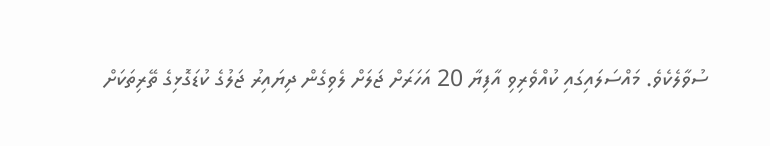ސުވާލެކެވެ. މައްސަލައިގައި ކުއްވެރިވި އާފިޔާ 20 އަހަރަށް ޖަލަށް ލެވިގެން ދިޔައިރު ޖަލުގެ ކުޑަގޮޅިގެ ތޭރިތަކަށް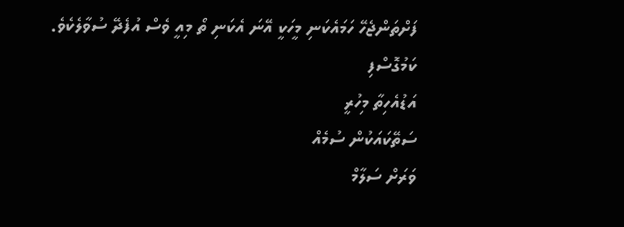ފަށްތަންޖެހޭ ހަމައެކަނި މީހަކީ އޭނަ އެކަނި ތޯ މިއީ ވެސް އުފެދޭ ސުވާލެކެވެ.
ކަމުގޮސްފި
އަޑުއެހިތާ މިހުރީ
ސަތޭކައަކުން ސުމެއް
ވަރަށް ސަލާމް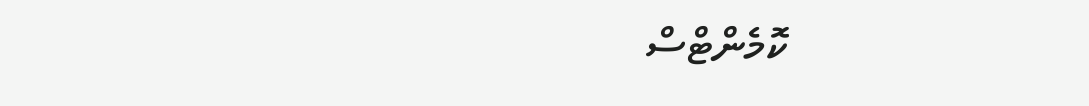ކޮމެންޓްސް